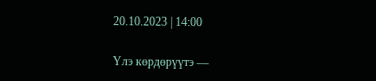20.10.2023 | 14:00

Үлэ көрдөрүүтэ —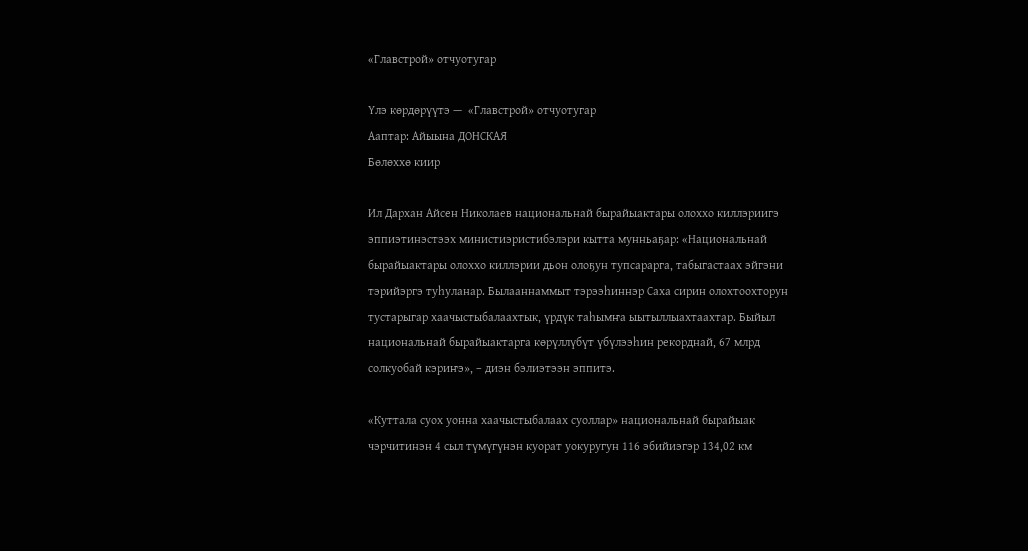«Главстрой» отчуотугар

Үлэ көрдөрүүтэ —  «Главстрой» отчуотугар
Ааптар: Айыына ДОНСКАЯ
Бөлөххө киир

Ил Дархан Айсен Николаев национальнай бырайыактары олоххо киллэриигэ эппиэтинэстээх министиэристибэлэри кытта мунньаҕар: «Национальнай бырайыактары олоххо киллэрии дьон олоҕун тупсарарга, табыгастаах эйгэни тэрийэргэ туһуланар. Былааннаммыт тэрээһиннэр Саха сирин олохтоохторун тустарыгар хаачыстыбалаахтык, үрдүк таһымҥа ыытыллыахтаахтар. Быйыл национальнай бырайыактарга көрүллүбүт үбүлээһин рекорднай, 67 млрд солкуобай кэриҥэ», – диэн бэлиэтээн эппитэ.

«Куттала суох уонна хаачыстыбалаах суоллар» национальнай бырайыак чэрчитинэн 4 сыл түмүгүнэн куорат уокуругун 116 эбийиэгэр 134,02 км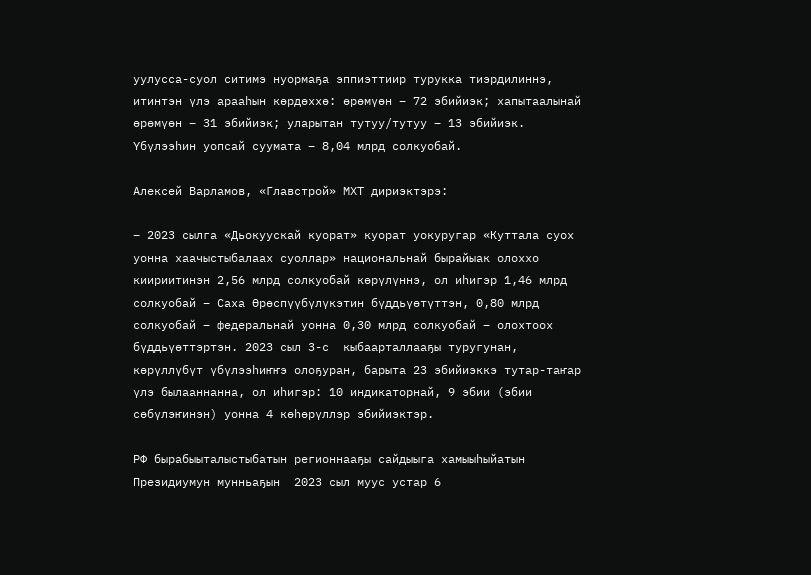уулусса-суол ситимэ нуормаҕа эппиэттиир турукка тиэрдилиннэ, итинтэн үлэ арааһын көрдөххө: өрөмүөн – 72 эбийиэк; хапытаалынай өрөмүөн – 31 эбийиэк; уларытан тутуу/тутуу – 13 эбийиэк. Үбүлээһин уопсай суумата – 8,04 млрд солкуобай.

Алексей Варламов, «Главстрой» МХТ дириэктэрэ:

– 2023 сылга «Дьокуускай куорат» куорат уокуругар «Куттала суох уонна хаачыстыбалаах суоллар» национальнай бырайыак олоххо киириитинэн 2,56 млрд солкуобай көрүлүннэ, ол иһигэр 1,46 млрд солкуобай – Саха Өрөспүүбүлүкэтин бүддьүөтүттэн, 0,80 млрд солкуобай – федеральнай уонна 0,30 млрд солкуобай – олохтоох бүддьүөттэртэн. 2023 сыл 3-с  кыбаарталлааҕы туругунан, көрүллүбүт үбүлээһиҥҥэ олоҕуран, барыта 23 эбийиэккэ тутар-таҥар үлэ былааннанна, ол иһигэр: 10 индикаторнай, 9 эбии (эбии сөбүлэҥинэн) уонна 4 көһөрүллэр эбийиэктэр.

РФ бырабыыталыстыбатын регионнааҕы сайдыыга хамыыһыйатын Президиумун мунньаҕын  2023 сыл муус устар 6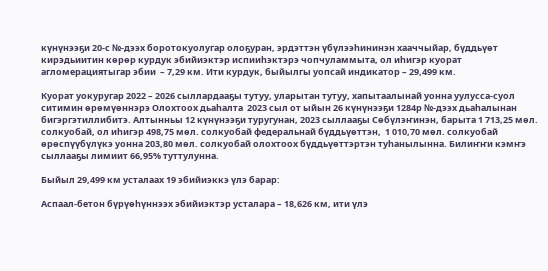күнүнээҕи 20-с №-дээх боротокуолугар олоҕуран, эрдэттэн үбүлээһининэн хааччыйар, бүддьүөт кирэдьиитин көрөр курдук эбийиэктэр испииһэктэрэ чопчуламмыта, ол иһигэр куорат агломерациятыгар эбии  – 7,29 км. Ити курдук, быйылгы уопсай индикатор – 29,499 км.

Куорат уокуругар 2022 – 2026 сыллардааҕы тутуу, уларытан тутуу, хапытаалынай уонна уулусса-суол ситимин өрөмүөннэрэ Олохтоох дьаһалта  2023 сыл от ыйын 26 күнүнээҕи 1284р №-дээх дьаһалынан бигэргэтиллибитэ. Алтынньы 12 күнүнээҕи туругунан, 2023 сыллааҕы Сөбүлэҥинэн, барыта 1 713,25 мөл. солкуобай, ол иһигэр 498,75 мөл. солкуобай федеральнай бүддьүөттэн,  1 010,70 мөл. солкуобай өрөспүүбүлүкэ уонна 203,80 мөл. солкуобай олохтоох бүддьүөттэртэн туһанылынна. Билиҥҥи кэмҥэ сыллааҕы лимиит 66,95% туттулунна.

Быйыл 29,499 км усталаах 19 эбийиэккэ үлэ барар:

Аспаал-бетон бүрүөһүннээх эбийиэктэр усталара – 18,626 км, ити үлэ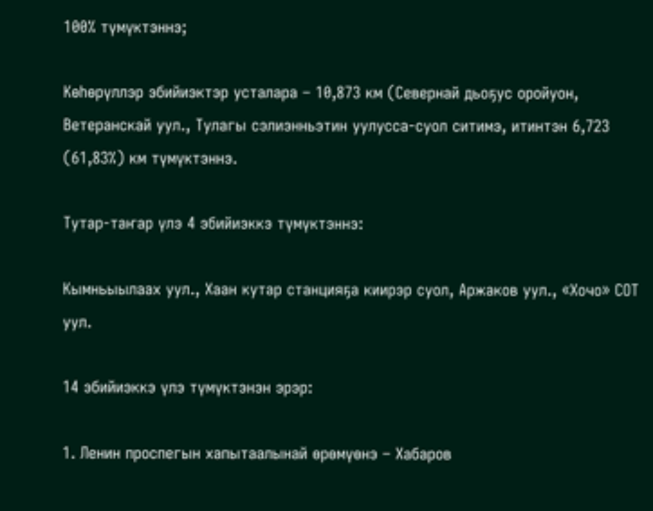100% түмүктэннэ;

Көһөрүллэр эбийиэктэр усталара – 10,873 км (Севернай дьоҕус оройуон, Ветеранскай уул., Тулагы сэлиэнньэтин уулусса-суол ситимэ, итинтэн 6,723 (61,83%) км түмүктэннэ.

Тутар-таҥар үлэ 4 эбийиэккэ түмүктэннэ:

Кымньыылаах уул., Хаан кутар станцияҕа киирэр суол, Аржаков уул., «Хочо» СОТ уул.

14 эбийиэккэ үлэ түмүктэнэн эрэр:

1. Ленин проспегын хапытаалынай өрөмүөнэ – Хабаров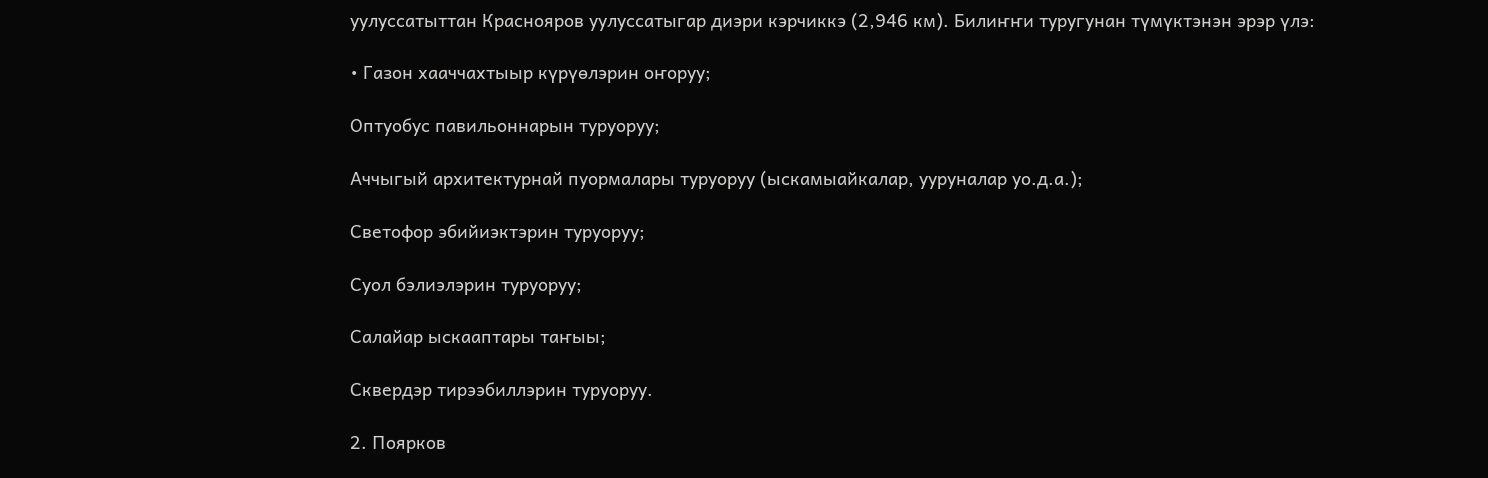уулуссатыттан Краснояров уулуссатыгар диэри кэрчиккэ (2,946 км). Билиҥҥи туругунан түмүктэнэн эрэр үлэ:

• Газон хааччахтыыр күрүөлэрин оҥоруу;

Оптуобус павильоннарын туруоруу;

Аччыгый архитектурнай пуормалары туруоруу (ыскамыайкалар, ууруналар уо.д.а.);

Светофор эбийиэктэрин туруоруу;

Суол бэлиэлэрин туруоруу;

Салайар ыскааптары таҥыы;

Сквердэр тирээбиллэрин туруоруу.

2. Поярков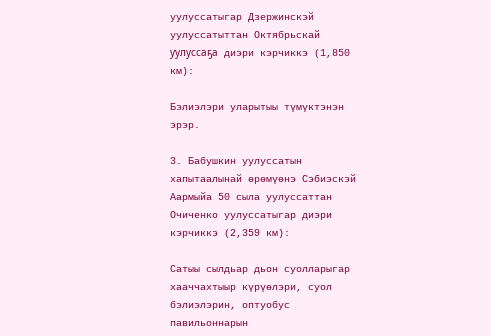уулуссатыгар Дзержинскэй уулуссатыттан Октябрьскай уулуссаҕа диэри кэрчиккэ (1,850 км):

Бэлиэлэри уларытыы түмүктэнэн эрэр.

3. Бабушкин уулуссатын хапытаалынай өрөмүөнэ Сэбиэскэй Аармыйа 50 сыла уулуссаттан Очиченко уулуссатыгар диэри кэрчиккэ (2,359 км):

Сатыы сылдьар дьон суолларыгар хааччахтыыр күрүөлэри, суол бэлиэлэрин, оптуобус павильоннарын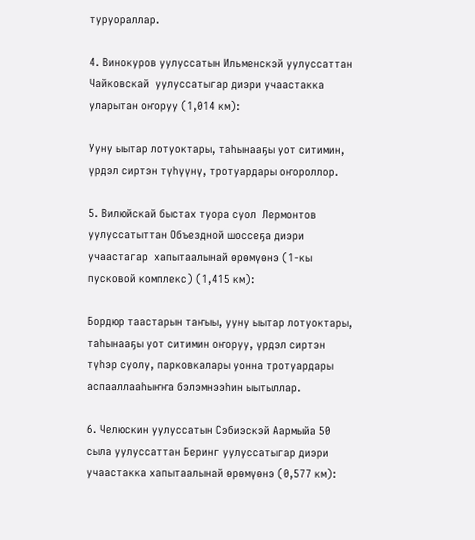туруораллар.

4. Винокуров уулуссатын Ильменскэй уулуссаттан Чайковскай  уулуссатыгар диэри учаастакка уларытан оҥоруу (1,014 км):

Ууну ыытар лотуоктары, таһынааҕы уот ситимин, үрдэл сиртэн түһүүнү, тротуардары оҥороллор.

5. Вилюйскай быстах туора суол  Лермонтов уулуссатыттан Объездной шоссеҕа диэри учаастагар  хапытаалынай өрөмүөнэ (1-кы пусковой комплекс) (1,415 км):

Бордюр таастарын таҥыы, ууну ыытар лотуоктары, таһынааҕы уот ситимин оҥоруу, үрдэл сиртэн түһэр суолу, парковкалары уонна тротуардары аспааллааһыҥҥа бэлэмнээһин ыытыллар.

6. Челюскин уулуссатын Сэбиэскэй Аармыйа 50 сыла уулуссаттан Беринг уулуссатыгар диэри учаастакка хапытаалынай өрөмүөнэ (0,577 км):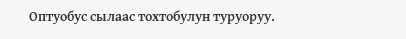Оптуобус сылаас тохтобулун туруоруу.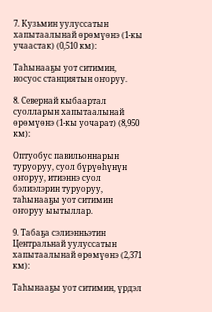7. Кузьмин уулуссатын хапытаалынай өрөмүөнэ (1-кы учаастак) (0,510 км):

Таһынааҕы уот ситимин, носуос станциятын оҥоруу.

8. Севернай кыбаартал суолларын хапытаалынай өрөмүөнэ (1-кы уочарат) (8,950 км):

Оптуобус павильоннарын туруоруу, суол бүрүөһүнүн оҥоруу, итиэннэ суол бэлиэлэрин туруоруу, таһынааҕы уот ситимин оҥоруу ыытыллар.

9. Табаҕа сэлиэнньэтин Центральнай уулуссатын хапытаалынай өрөмүөнэ (2,371 км):

Таһынааҕы уот ситимин, үрдэл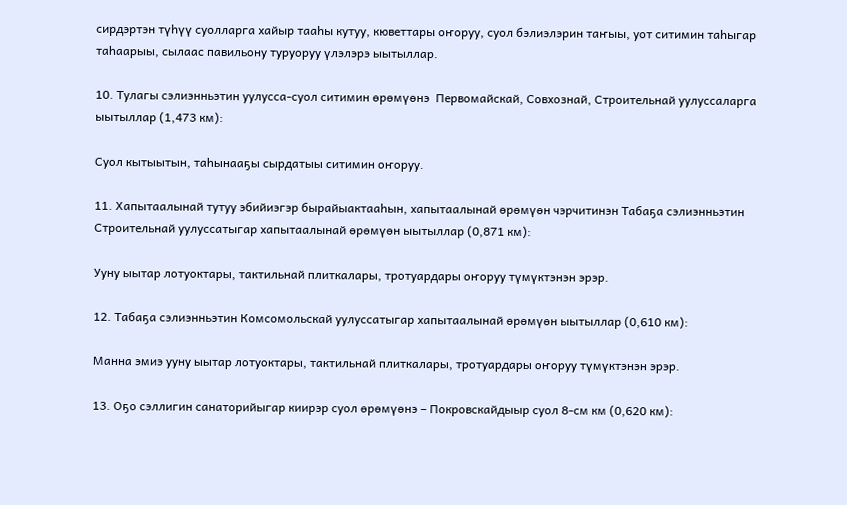сирдэртэн түһүү суолларга хайыр тааһы кутуу, кюветтары оҥоруу, суол бэлиэлэрин таҥыы, уот ситимин таһыгар таһаарыы, сылаас павильону туруоруу үлэлэрэ ыытыллар.

10. Тулагы сэлиэнньэтин уулусса-суол ситимин өрөмүөнэ  Первомайскай, Совхознай, Строительнай уулуссаларга ыытыллар (1,473 км):

Суол кытыытын, таһынааҕы сырдатыы ситимин оҥоруу.

11. Хапытаалынай тутуу эбийиэгэр бырайыактааһын, хапытаалынай өрөмүөн чэрчитинэн Табаҕа сэлиэнньэтин Строительнай уулуссатыгар хапытаалынай өрөмүөн ыытыллар (0,871 км):

Ууну ыытар лотуоктары, тактильнай плиткалары, тротуардары оҥоруу түмүктэнэн эрэр.

12. Табаҕа сэлиэнньэтин Комсомольскай уулуссатыгар хапытаалынай өрөмүөн ыытыллар (0,610 км):

Манна эмиэ ууну ыытар лотуоктары, тактильнай плиткалары, тротуардары оҥоруу түмүктэнэн эрэр.

13. Оҕо сэллигин санаторийыгар киирэр суол өрөмүөнэ – Покровскайдыыр суол 8-см км (0,620 км):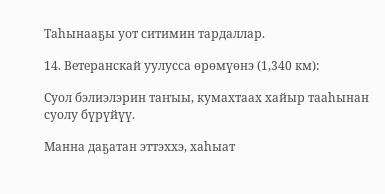Таһынааҕы уот ситимин тардаллар.

14. Ветеранскай уулусса өрөмүөнэ (1,340 км):

Суол бэлиэлэрин таҥыы, кумахтаах хайыр тааһынан суолу бүрүйүү.

Манна даҕатан эттэххэ, хаһыат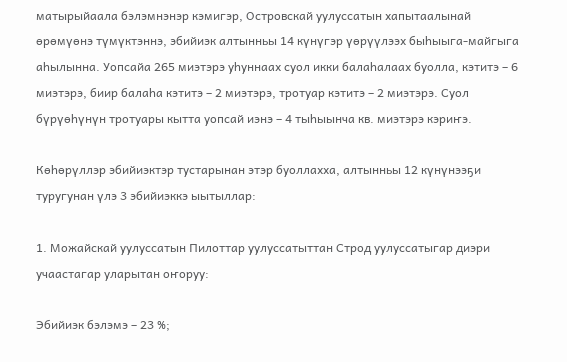матырыйаала бэлэмнэнэр кэмигэр, Островскай уулуссатын хапытаалынай өрөмүөнэ түмүктэннэ, эбийиэк алтынньы 14 күнүгэр үөрүүлээх быһыыга-майгыга аһылынна. Уопсайа 265 миэтэрэ уһуннаах суол икки балаһалаах буолла, кэтитэ – 6 миэтэрэ, биир балаһа кэтитэ – 2 миэтэрэ, тротуар кэтитэ – 2 миэтэрэ. Суол бүрүөһүнүн тротуары кытта уопсай иэнэ – 4 тыһыынча кв. миэтэрэ кэриҥэ.

Көһөрүллэр эбийиэктэр тустарынан этэр буоллахха, алтынньы 12 күнүнээҕи туругунан үлэ 3 эбийиэккэ ыытыллар:

1. Можайскай уулуссатын Пилоттар уулуссатыттан Строд уулуссатыгар диэри учаастагар уларытан оҥоруу:

Эбийиэк бэлэмэ – 23 %;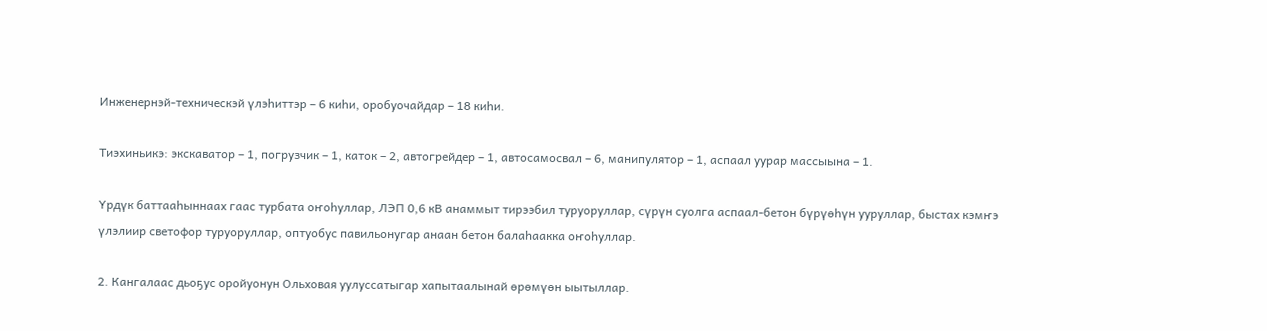Инженернэй-техническэй үлэһиттэр – 6 киһи, оробуочайдар – 18 киһи.

Тиэхиньикэ: экскаватор – 1, погрузчик – 1, каток – 2, автогрейдер – 1, автосамосвал – 6, манипулятор – 1, аспаал уурар массыына – 1.

Үрдүк баттааһыннаах гаас турбата оҥоһуллар, ЛЭП 0,6 кВ анаммыт тирээбил туруоруллар, сүрүн суолга аспаал-бетон бүрүөһүн ууруллар, быстах кэмҥэ үлэлиир светофор туруоруллар, оптуобус павильонугар анаан бетон балаһаакка оҥоһуллар.

2. Кангалаас дьоҕус оройуонун Ольховая уулуссатыгар хапытаалынай өрөмүөн ыытыллар.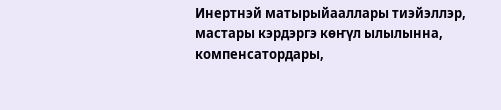Инертнэй матырыйааллары тиэйэллэр, мастары кэрдэргэ көҥүл ылылынна, компенсатордары,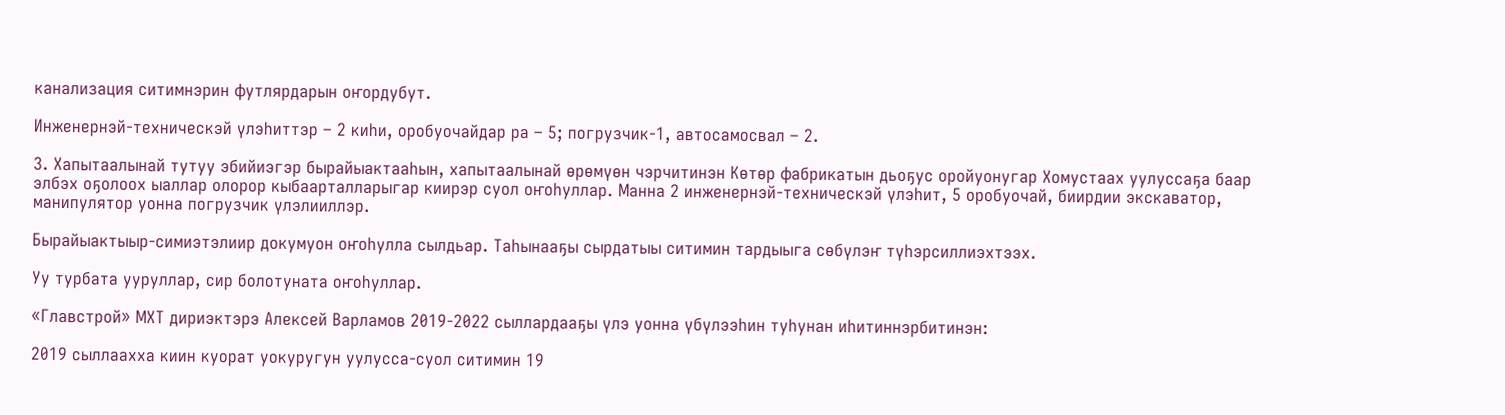канализация ситимнэрин футлярдарын оҥордубут.

Инженернэй-техническэй үлэһиттэр – 2 киһи, оробуочайдар ра – 5; погрузчик-1, автосамосвал – 2.

3. Хапытаалынай тутуу эбийиэгэр бырайыактааһын, хапытаалынай өрөмүөн чэрчитинэн Көтөр фабрикатын дьоҕус оройуонугар Хомустаах уулуссаҕа баар элбэх оҕолоох ыаллар олорор кыбаарталларыгар киирэр суол оҥоһуллар. Манна 2 инженернэй-техническэй үлэһит, 5 оробуочай, биирдии экскаватор, манипулятор уонна погрузчик үлэлииллэр.

Бырайыактыыр-симиэтэлиир докумуон оҥоһулла сылдьар. Таһынааҕы сырдатыы ситимин тардыыга сөбүлэҥ түһэрсиллиэхтээх.

Уу турбата ууруллар, сир болотуната оҥоһуллар.

«Главстрой» МХТ дириэктэрэ Алексей Варламов 2019-2022 сыллардааҕы үлэ уонна үбүлээһин туһунан иһитиннэрбитинэн:

2019 сыллаахха киин куорат уокуругун уулусса-суол ситимин 19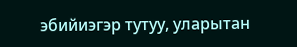эбийиэгэр тутуу, уларытан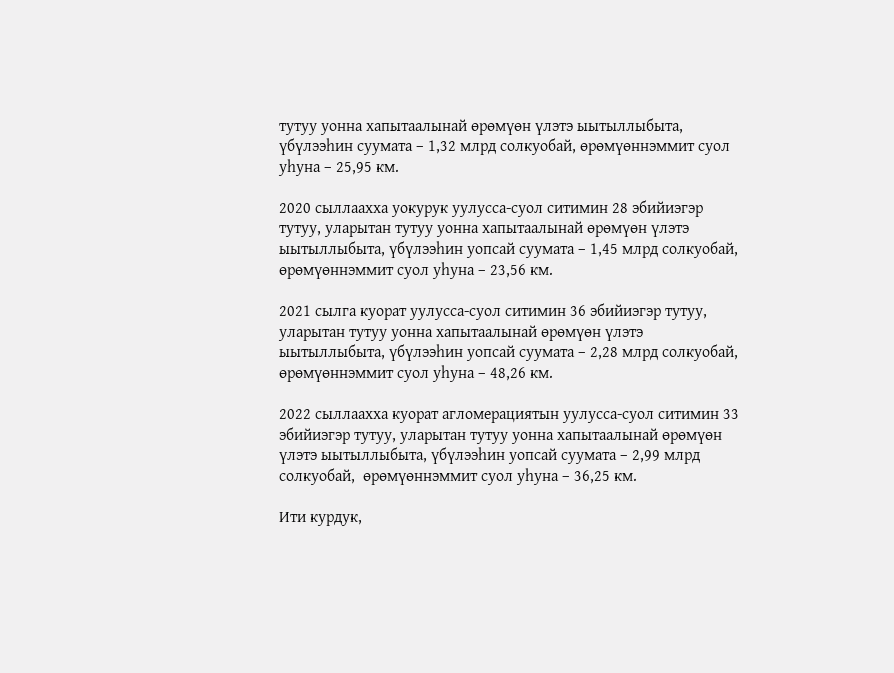тутуу уонна хапытаалынай өрөмүөн үлэтэ ыытыллыбыта, үбүлээһин суумата – 1,32 млрд солкуобай, өрөмүөннэммит суол уһуна – 25,95 км.

2020 сыллаахха уокурук уулусса-суол ситимин 28 эбийиэгэр тутуу, уларытан тутуу уонна хапытаалынай өрөмүөн үлэтэ ыытыллыбыта, үбүлээһин уопсай суумата – 1,45 млрд солкуобай, өрөмүөннэммит суол уһуна – 23,56 км.

2021 сылга куорат уулусса-суол ситимин 36 эбийиэгэр тутуу, уларытан тутуу уонна хапытаалынай өрөмүөн үлэтэ ыытыллыбыта, үбүлээһин уопсай суумата – 2,28 млрд солкуобай, өрөмүөннэммит суол уһуна – 48,26 км.

2022 сыллаахха куорат агломерациятын уулусса-суол ситимин 33 эбийиэгэр тутуу, уларытан тутуу уонна хапытаалынай өрөмүөн үлэтэ ыытыллыбыта, үбүлээһин уопсай суумата – 2,99 млрд солкуобай,  өрөмүөннэммит суол уһуна – 36,25 км.

Ити курдук,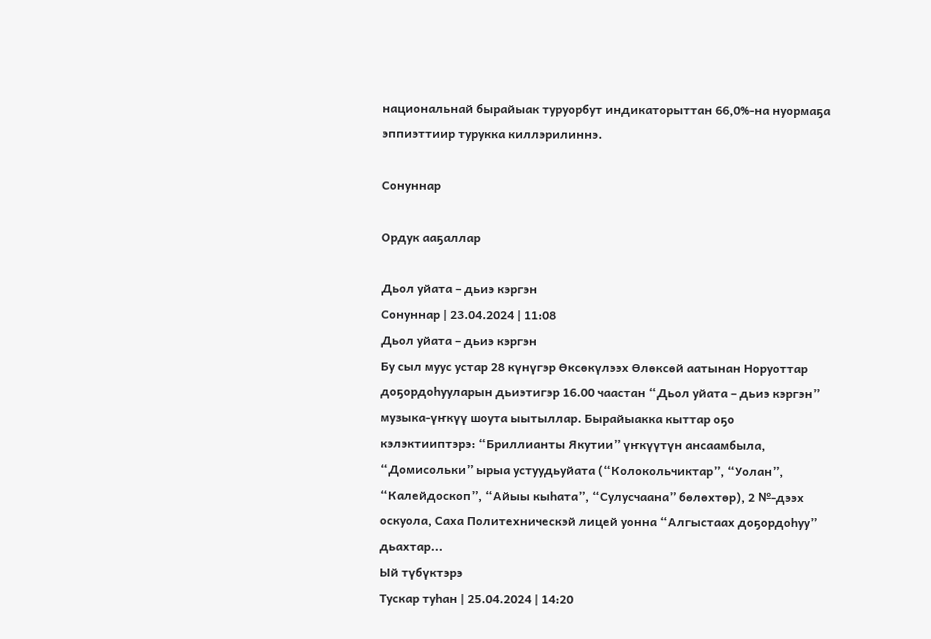национальнай бырайыак туруорбут индикаторыттан 66,0%-на нуормаҕа эппиэттиир турукка киллэрилиннэ.

Сонуннар

Ордук ааҕаллар

Дьол уйата – дьиэ кэргэн
Сонуннар | 23.04.2024 | 11:08
Дьол уйата – дьиэ кэргэн
Бу сыл муус устар 28 күнүгэр Өксөкүлээх Өлөксөй аатынан Норуоттар доҕордоһууларын дьиэтигэр 16.00 чаастан “Дьол уйата – дьиэ кэргэн” музыка-үҥкүү шоута ыытыллар. Бырайыакка кыттар оҕо кэлэктииптэрэ: “Бриллианты Якутии” үҥкүүтүн ансаамбыла, “Домисольки” ырыа устуудьуйата (“Колокольчиктар”, “Уолан”, “Калейдоскоп”, “Айыы кыһата”, “Сулусчаана” бөлөхтөр), 2 №-дээх оскуола, Саха Политехническэй лицей уонна “Алгыстаах доҕордоһуу” дьахтар...
Ый түбүктэрэ
Тускар туһан | 25.04.2024 | 14:20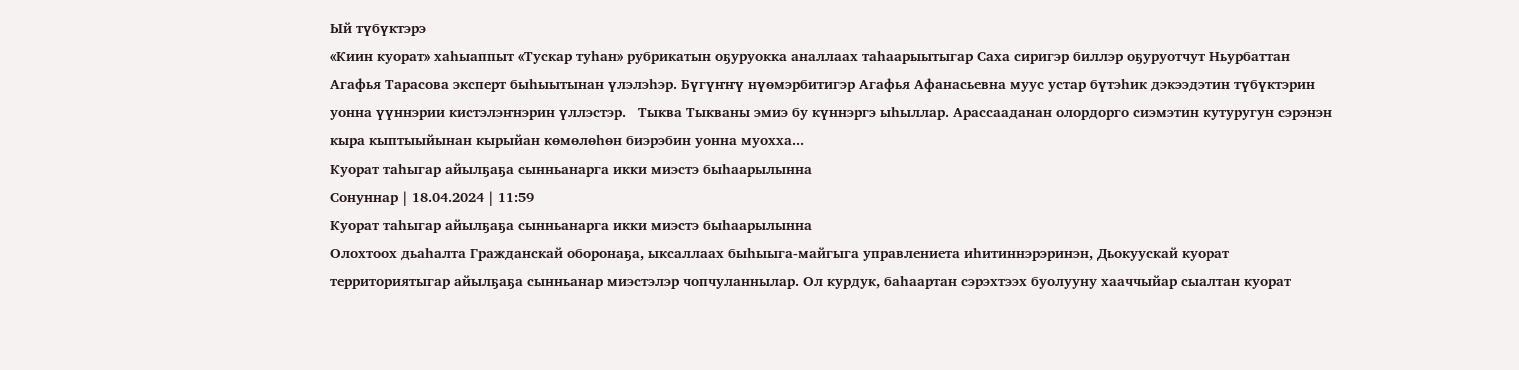Ый түбүктэрэ
«Киин куорат» хаһыаппыт «Тускар туһан» рубрикатын оҕуруокка аналлаах таһаарыытыгар Саха сиригэр биллэр оҕуруотчут Ньурбаттан Агафья Тарасова эксперт быһыытынан үлэлэһэр. Бүгүҥҥү нүөмэрбитигэр Агафья Афанасьевна муус устар бүтэһик дэкээдэтин түбүктэрин уонна үүннэрии кистэлэҥнэрин үллэстэр.   Тыква Тыкваны эмиэ бу күннэргэ ыһыллар. Арассааданан олордорго сиэмэтин кутуругун сэрэнэн кыра кыптыыйынан кырыйан көмөлөһөн биэрэбин уонна муохха...
Куорат таһыгар айылҕаҕа сынньанарга икки миэстэ быһаарылынна
Сонуннар | 18.04.2024 | 11:59
Куорат таһыгар айылҕаҕа сынньанарга икки миэстэ быһаарылынна
Олохтоох дьаһалта Гражданскай оборонаҕа, ыксаллаах быһыыга-майгыга управлениета иһитиннэрэринэн, Дьокуускай куорат территориятыгар айылҕаҕа сынньанар миэстэлэр чопчуланнылар. Ол курдук, баһаартан сэрэхтээх буолууну хааччыйар сыалтан куорат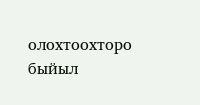олохтоохторо быйыл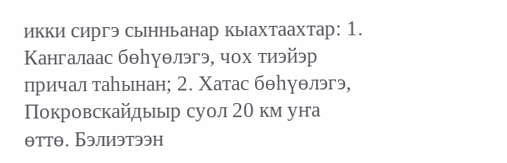икки сиргэ сынньанар кыахтаахтар: 1. Кангалаас бөһүөлэгэ, чох тиэйэр причал таһынан; 2. Хатас бөһүөлэгэ, Покровскайдыыр суол 20 км уҥа өттө. Бэлиэтээн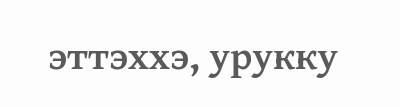эттэххэ, урукку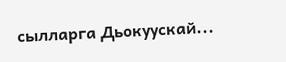сылларга Дьокуускай...